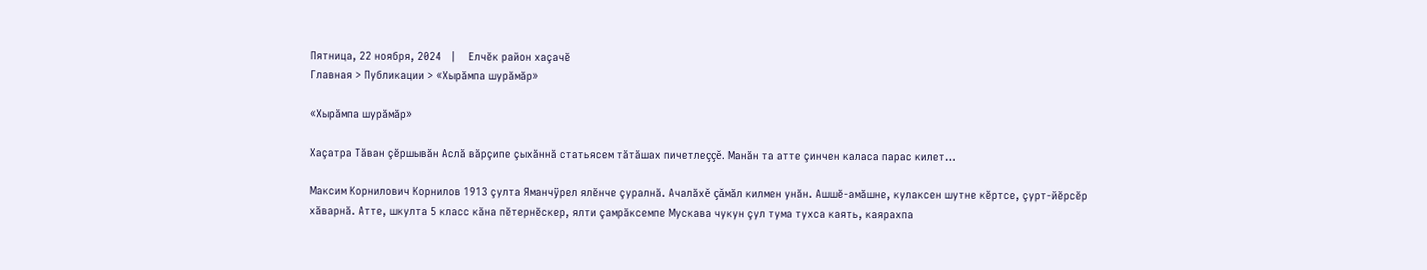Пятница, 22 ноября, 2024   |    Елчĕк район хаçачĕ
Главная > Публикации > «Хырăмпа шурăмăр»

«Хырăмпа шурăмăр»

Хаçатра Тăван çĕршывăн Аслă вăрçипе çыхăннă статьясем тăтăшах пичетлеççĕ. Манăн та атте çинчен каласа парас килет…

Максим Корнилович Корнилов 1913 çулта Яманчÿрел ялĕнче çуралнă. Ачалăхĕ çăмăл килмен унăн. Ашшĕ-амăшне, кулаксен шутне кĕртсе, çурт-йĕрсĕр хăварнă. Атте, шкулта 5 класс кăна пĕтернĕскер, ялти çамрăксемпе Мускава чукун çул тума тухса каять, каярахпа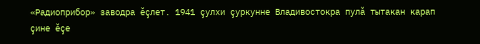«Радиоприбор» заводра ĕçлет. 1941 çулхи çуркунне Владивостокра пулă тытакан карап çине ĕçе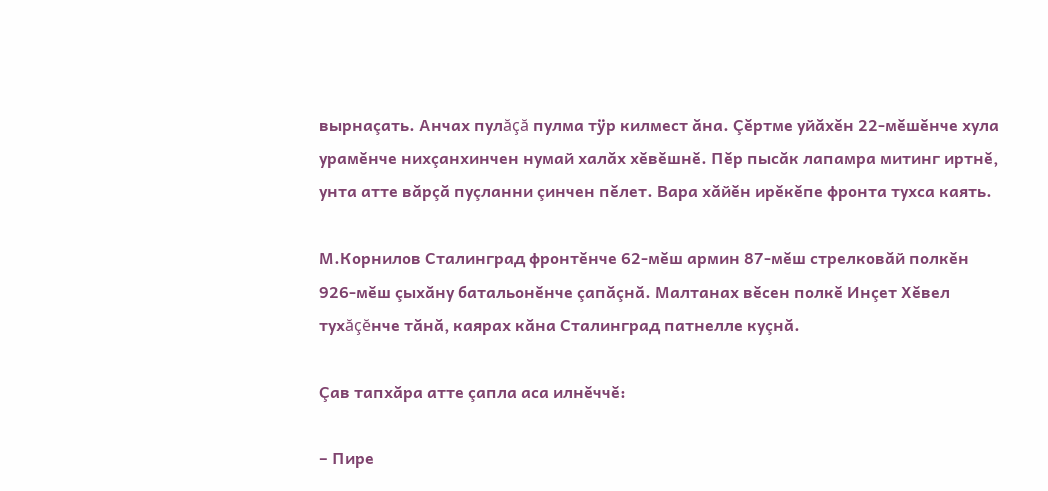вырнаçать. Анчах пулăçă пулма тÿр килмест ăна. Çĕртме уйăхĕн 22-мĕшĕнче хула урамĕнче нихçанхинчен нумай халăх хĕвĕшнĕ. Пĕр пысăк лапамра митинг иртнĕ, унта атте вăрçă пуçланни çинчен пĕлет. Вара хăйĕн ирĕкĕпе фронта тухса каять.

М.Корнилов Сталинград фронтĕнче 62-мĕш армин 87-мĕш стрелковăй полкĕн 926-мĕш çыхăну батальонĕнче çапăçнă. Малтанах вĕсен полкĕ Инçет Хĕвел тухăçĕнче тăнă, каярах кăна Сталинград патнелле куçнă.

Çав тапхăра атте çапла аса илнĕччĕ:

– Пире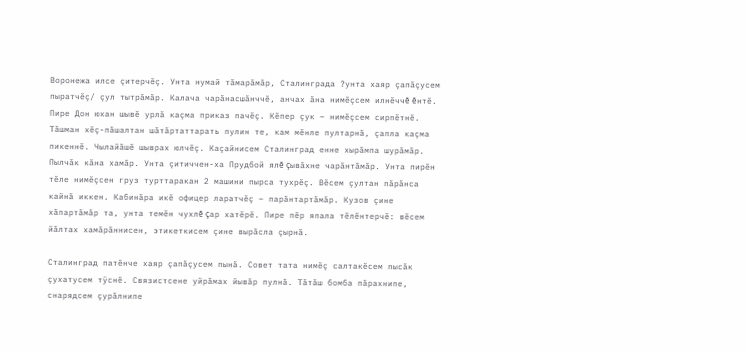Воронежа илсе çитерчĕç. Унта нумай тăмарăмăр, Сталинграда ?унта хаяр çапăçусем пыратчĕç/ çул тытрăмăр. Калача чарăнасшăнччĕ, анчах ăна нимĕçсем илнĕччĕ ĕнтĕ. Пире Дон юхан шывĕ урлă каçма приказ пачĕç. Кĕпер çук – нимĕçсем сирпĕтнĕ. Тăшман хĕç-пăшалтан шăтăртаттарать пулин те, кам мĕнле пултарнă, çапла каçма пикеннĕ. Чылайăшĕ шыврах юлчĕç. Каçайнисем Сталинград енне хырăмпа шурăмăр. Пылчăк кăна хамăр. Унта çитиччен-ха Прудбой ялĕ çывăхне чарăнтăмăр. Унта пирĕн тĕле нимĕçсен груз турттаракан 2 машини пырса тухрĕç. Вĕсем çултан пăрăнса кайнă иккен. Кабинăра икĕ офицер ларатчĕç – парăнтартăмăр. Кузов çине хăпартăмăр та, унта темĕн чухлĕ çар хатĕрĕ. Пире пĕр япала тĕлĕнтерчĕ: вĕсем йăлтах хамăрăннисен, этикеткисем çине вырăсла çырнă.

Сталинград патĕнче хаяр çапăçусем пынă. Совет тата нимĕç салтакĕсем пысăк çухатусем тÿснĕ. Связистсене уйрăмах йывăр пулнă. Тăтăш бомба пăрахнипе, снарядсем çурăлнипе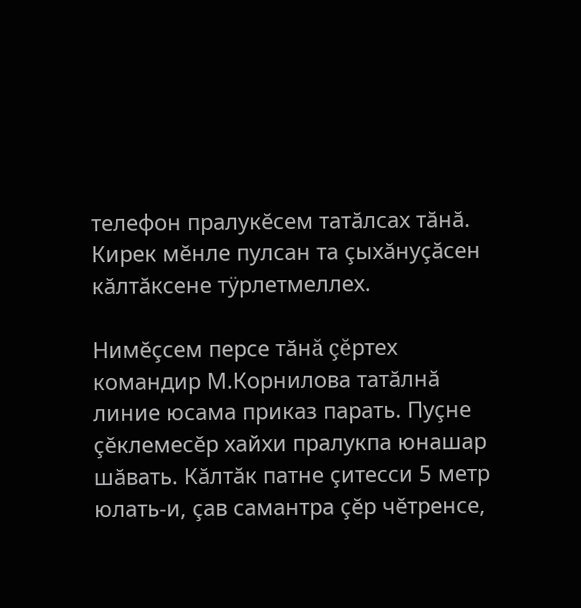телефон пралукĕсем татăлсах тăнă. Кирек мĕнле пулсан та çыхăнуçăсен кăлтăксене тÿрлетмеллех.

Нимĕçсем персе тăнă çĕртех командир М.Корнилова татăлнă линие юсама приказ парать. Пуçне çĕклемесĕр хайхи пралукпа юнашар шăвать. Кăлтăк патне çитесси 5 метр юлать-и, çав самантра çĕр чĕтренсе,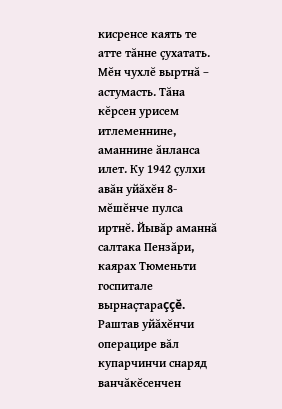кисренсе каять те атте тăнне çухатать. Мĕн чухлĕ выртнă – астумасть. Тăна кĕрсен урисем итлеменнине, аманнине ăнланса илет. Ку 1942 çулхи авăн уйăхĕн 8-мĕшĕнче пулса иртнĕ. Йывăр аманнă салтака Пензăри, каярах Тюменьти госпитале вырнаçтараççĕ. Раштав уйăхĕнчи операцире вăл купарчинчи снаряд ванчăкĕсенчен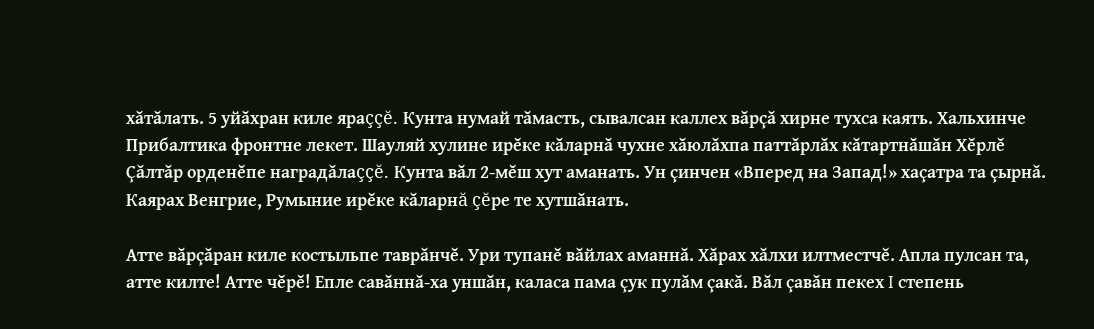хăтăлать. 5 уйăхран киле яраççĕ. Кунта нумай тăмасть, сывалсан каллех вăрçă хирне тухса каять. Хальхинче Прибалтика фронтне лекет. Шауляй хулине ирĕке кăларнă чухне хăюлăхпа паттăрлăх кăтартнăшăн Хĕрлĕ Çăлтăр орденĕпе наградăлаççĕ. Кунта вăл 2-мĕш хут аманать. Ун çинчен «Вперед на Запад!» хаçатра та çырнă. Каярах Венгрие, Румыние ирĕке кăларнă çĕре те хутшăнать.

Атте вăрçăран киле костыльпе таврăнчĕ. Ури тупанĕ вăйлах аманнă. Хăрах хăлхи илтместчĕ. Апла пулсан та, атте килте! Атте чĕрĕ! Епле савăннă-ха уншăн, каласа пама çук пулăм çакă. Вăл çавăн пекех I степень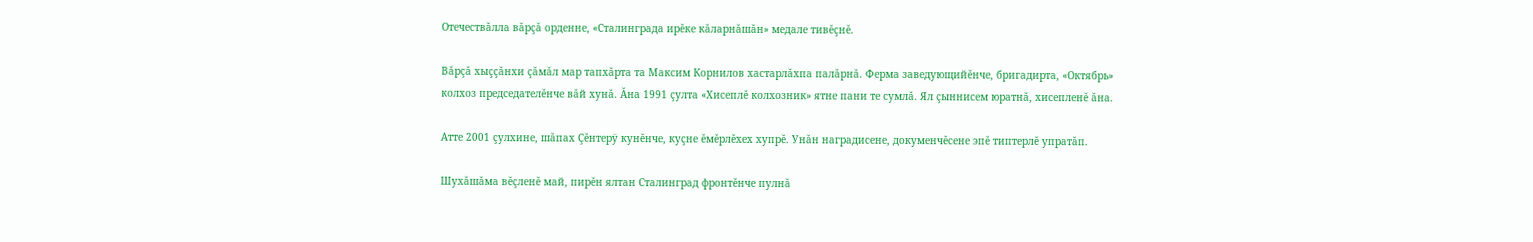Отечествăлла вăрçă орденне, «Сталинграда ирĕке кăларнăшăн» медале тивĕçнĕ.

Вăрçă хыççăнхи çăмăл мар тапхăрта та Максим Корнилов хастарлăхпа палăрнă. Ферма заведующийĕнче, бригадирта, «Октябрь» колхоз председателĕнче вăй хунă. Ăна 1991 çулта «Хисеплĕ колхозник» ятне пани те сумлă. Ял çыннисем юратнă, хисепленĕ ăна.

Атте 2001 çулхине, шăпах Çĕнтерÿ кунĕнче, куçне ĕмĕрлĕхех хупрĕ. Унăн наградисене, докуменчĕсене эпĕ типтерлĕ упратăп.

Шухăшăма вĕçленĕ май, пирĕн ялтан Сталинград фронтĕнче пулнă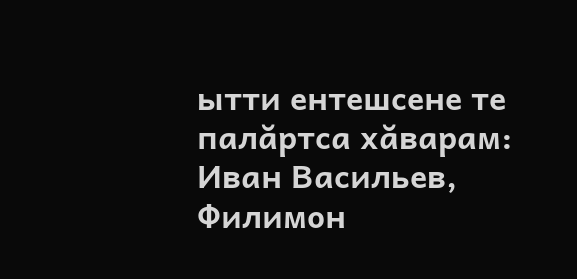ытти ентешсене те палăртса хăварам: Иван Васильев, Филимон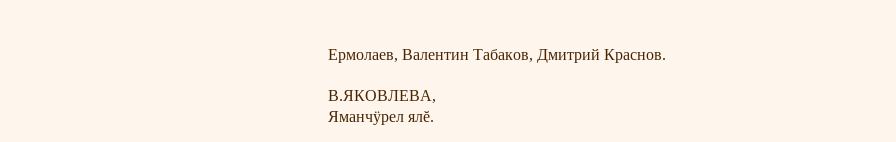Ермолаев, Валентин Табаков, Дмитрий Краснов.

В.ЯКОВЛЕВА,
Яманчÿрел ялĕ.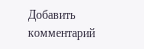Добавить комментарий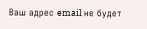Ваш адрес email не будет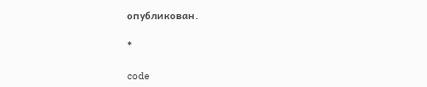опубликован.

*

code